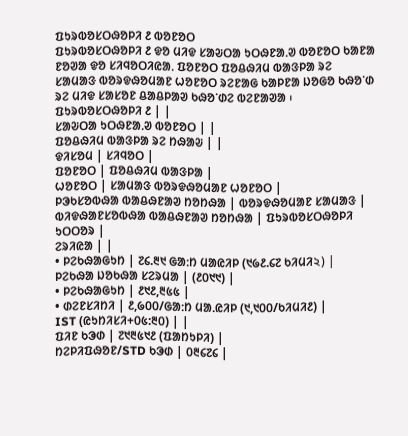ᱯᱩᱨᱵᱚᱥᱛᱷᱚᱞᱤ ᱒ ᱵᱚᱱᱚᱛ
ᱯᱩᱨᱵᱚᱥᱛᱷᱚᱞᱤ ᱒ ᱫᱚ ᱢᱤᱫ ᱥᱟᱶᱛᱟ ᱩᱛᱷᱱᱟᱹᱣ ᱵᱚᱱᱚᱛ ᱠᱟᱱᱟ ᱱᱚᱣᱟ ᱫᱚ ᱥᱤᱧᱚᱛᱤᱭᱟᱹ ᱯᱚᱱᱚᱛ ᱯᱚᱪᱷᱤᱢ ᱵᱟᱝᱞᱟ ᱨᱮ ᱥᱟᱢᱟᱝ ᱵᱚᱨᱫᱷᱚᱢᱟᱱ ᱦᱚᱱᱚᱛ ᱨᱮᱱᱟᱜ ᱠᱟᱞᱱᱟ ᱡᱚᱜᱚ ᱠᱷᱚᱸᱰ ᱨᱮ ᱢᱤᱫ ᱥᱟᱥᱚᱱ ᱪᱟᱪᱞᱟᱣ ᱠᱷᱚᱸᱰᱮ ᱵᱮᱱᱟᱣᱟ ᱾
ᱯᱩᱨᱵᱚᱥᱛᱷᱚᱞᱤ ᱒ | |
ᱥᱟᱶᱛᱟ ᱩᱛᱷᱱᱟᱹᱣ ᱵᱚᱱᱚᱛ | |
ᱯᱚᱪᱷᱤᱢ ᱵᱟᱝᱞᱟ ᱨᱮ ᱴᱷᱟᱶ | |
ᱫᱤᱥᱚᱢ | ᱥᱤᱧᱚᱛ |
ᱯᱚᱱᱚᱛ | ᱯᱚᱪᱷᱤᱢ ᱵᱟᱝᱞᱟ |
ᱦᱚᱱᱚᱛ | ᱥᱟᱢᱟᱝ ᱵᱚᱨᱫᱷᱚᱢᱟᱱ ᱦᱚᱱᱚᱛ |
ᱞᱳᱠᱥᱚᱵᱷᱟ ᱵᱟᱪᱷᱱᱟᱣ ᱴᱚᱴᱷᱟ | ᱵᱚᱨᱫᱷᱚᱢᱟᱱ ᱥᱟᱢᱟᱝ |
ᱵᱤᱫᱷᱟᱱᱥᱚᱵᱷᱟ ᱵᱟᱪᱷᱱᱟᱣ ᱴᱚᱴᱷᱟ | ᱯᱩᱨᱵᱚᱥᱛᱷᱚᱞᱤ ᱩᱛᱛᱚᱨ |
ᱮᱨᱤᱭᱟ | |
• ᱞᱮᱠᱷᱟᱜᱩᱴ | ᱗᱔.᱓᱑ ᱜᱟᱺᱴ ᱢᱟᱭᱤᱞ (᱑᱙᱒.᱔᱗ ᱠᱤᱢᱤ২) |
ᱞᱮᱠᱷᱟ ᱡᱚᱠᱷᱟ ᱥᱮᱨᱢᱟ | (᱒᱐᱑᱑) |
• ᱞᱮᱠᱷᱟᱜᱩᱴ | ᱒᱑᱒,᱓᱕᱕ |
• ᱰᱮᱱᱥᱤᱴᱤ | ᱒,᱙᱐᱐/ᱜᱟᱺᱴ ᱢᱟᱹᱭᱤᱞ (᱑,᱑᱐᱐/ᱠᱤᱢᱤ᱒) |
IST (ᱭᱩᱴᱤᱥᱤ+᱐᱕:᱓᱐) | |
ᱯᱤᱱ ᱠᱳᱰ | ᱗᱑᱓᱕᱑᱒ (ᱯᱟᱴᱩᱞᱤ) |
ᱴᱮᱞᱤᱯᱷᱚᱱ/STD ᱠᱳᱰ | ᱐᱓᱔᱗᱔ |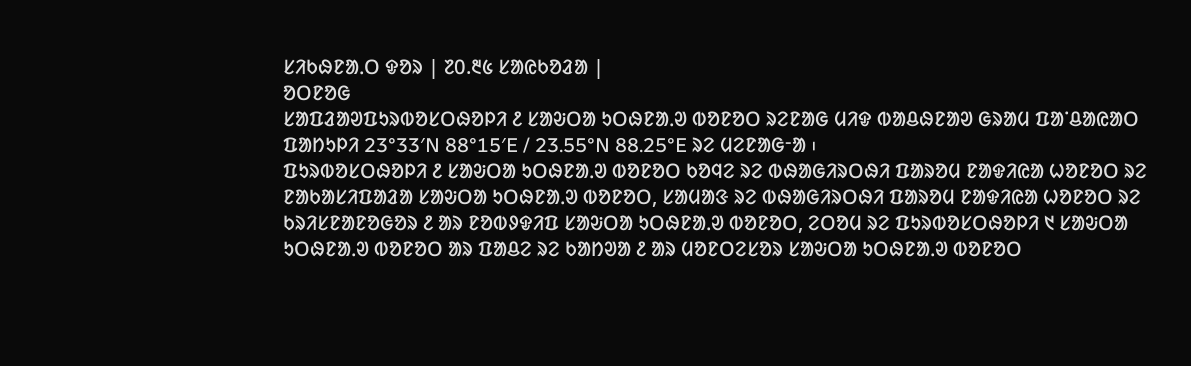ᱥᱤᱠᱷᱱᱟᱹᱛ ᱫᱚᱨ | ᱗᱐.᱓᱕ ᱥᱟᱭᱠᱚᱲᱟ |
ᱚᱛᱱᱚᱜ
ᱥᱟᱯᱲᱟᱣᱯᱩᱨᱵᱚᱥᱛᱷᱚᱞᱤ ᱒ ᱥᱟᱶᱛᱟ ᱩᱛᱷᱱᱟᱹᱣ ᱵᱚᱱᱚᱛ ᱨᱮᱱᱟᱜ ᱢᱤᱫ ᱵᱟᱪᱷᱱᱟᱣ ᱜᱨᱟᱢ ᱯᱟᱸᱪᱟᱭᱟᱛ ᱯᱟᱴᱩᱞᱤ 23°33′N 88°15′E / 23.55°N 88.25°E ᱨᱮ ᱢᱮᱱᱟᱜᱼᱟ ᱾
ᱯᱩᱨᱵᱚᱥᱛᱷᱚᱞᱤ ᱒ ᱥᱟᱶᱛᱟ ᱩᱛᱷᱱᱟᱹᱣ ᱵᱚᱱᱚᱛ ᱠᱚᱧᱮ ᱨᱮ ᱵᱷᱟᱜᱤᱨᱛᱷᱤ ᱯᱟᱨᱚᱢ ᱱᱟᱫᱤᱭᱟ ᱦᱚᱱᱚᱛ ᱨᱮ ᱱᱟᱠᱟᱥᱤᱯᱟᱲᱟ ᱥᱟᱶᱛᱟ ᱩᱛᱷᱱᱟᱹᱣ ᱵᱚᱱᱚᱛ, ᱥᱟᱢᱟᱝ ᱨᱮ ᱵᱷᱟᱜᱤᱨᱛᱷᱤ ᱯᱟᱨᱚᱢ ᱱᱟᱫᱤᱭᱟ ᱦᱚᱱᱚᱛ ᱨᱮ ᱠᱨᱤᱥᱱᱟᱱᱚᱜᱚᱨ ᱒ ᱟᱨ ᱱᱚᱵᱽᱫᱤᱯ ᱥᱟᱶᱛᱟ ᱩᱛᱷᱱᱟᱹᱣ ᱵᱚᱱᱚᱛ, ᱮᱛᱚᱢ ᱨᱮ ᱯᱩᱨᱵᱚᱥᱛᱷᱚᱞᱤ ᱑ ᱥᱟᱶᱛᱟ ᱩᱛᱷᱱᱟᱹᱣ ᱵᱚᱱᱚᱛ ᱟᱨ ᱯᱟᱪᱮ ᱨᱮ ᱠᱟᱴᱣᱟ ᱒ ᱟᱨ ᱢᱚᱱᱛᱮᱥᱚᱨ ᱥᱟᱶᱛᱟ ᱩᱛᱷᱱᱟᱹᱣ ᱵᱚᱱᱚᱛ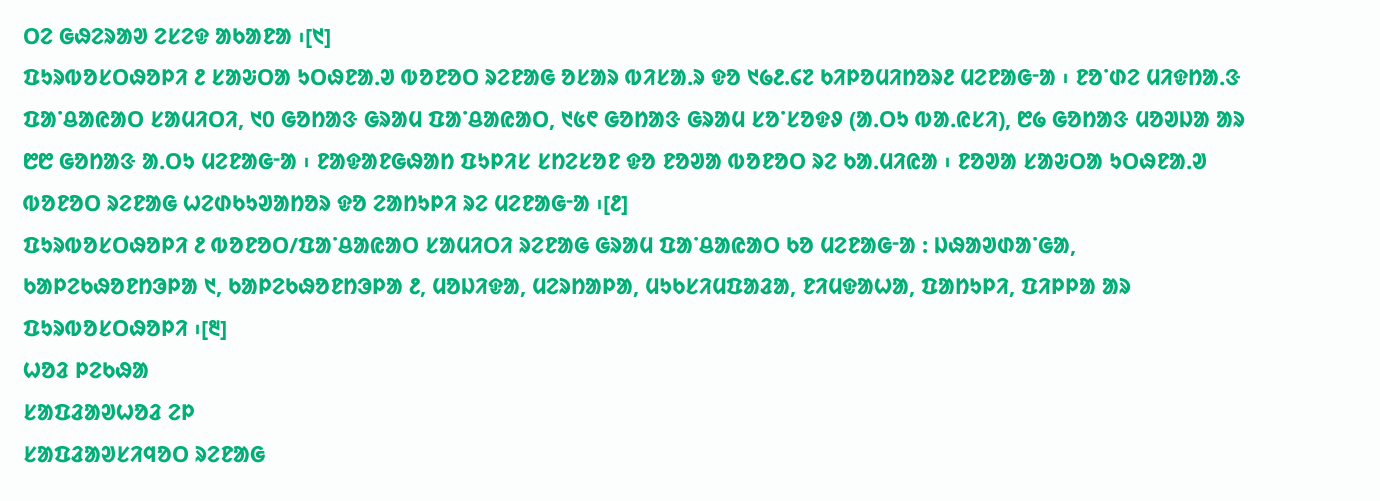ᱛᱮ ᱜᱷᱮᱨᱟᱣ ᱮᱥᱮᱫ ᱟᱠᱟᱱᱟ ᱾[᱑]
ᱯᱩᱨᱵᱚᱥᱛᱷᱚᱞᱤ ᱒ ᱥᱟᱶᱛᱟ ᱩᱛᱷᱱᱟᱹᱣ ᱵᱚᱱᱚᱛ ᱨᱮᱱᱟᱜ ᱚᱥᱟᱨ ᱵᱤᱥᱟᱹᱨ ᱫᱚ ᱑᱙᱒.᱔᱗ ᱠᱤᱞᱚᱢᱤᱴᱚᱨ᱒ ᱢᱮᱱᱟᱜᱼᱟ ᱾ ᱱᱚᱸᱰᱮ ᱢᱤᱫᱴᱟᱹᱝ ᱯᱟᱸᱪᱟᱭᱟᱛ ᱥᱟᱢᱤᱛᱤ, ᱑᱐ ᱜᱚᱴᱟᱝ ᱜᱨᱟᱢ ᱯᱟᱸᱪᱟᱭᱟᱛ, ᱑᱕᱖ ᱜᱚᱴᱟᱝ ᱜᱨᱟᱢ ᱥᱚᱸᱥᱚᱫᱽ (ᱟᱹᱛᱩ ᱵᱟᱹᱭᱥᱤ), ᱘᱙ ᱜᱚᱴᱟᱝ ᱢᱚᱣᱡᱟ ᱟᱨ ᱘᱘ ᱜᱚᱴᱟᱝ ᱟᱹᱛᱩ ᱢᱮᱱᱟᱜᱼᱟ ᱾ ᱱᱟᱫᱟᱱᱜᱷᱟᱴ ᱯᱩᱞᱤᱥ ᱥᱴᱮᱥᱚᱱ ᱫᱚ ᱱᱚᱣᱟ ᱵᱚᱱᱚᱛ ᱨᱮ ᱠᱟᱹᱢᱤᱭᱟ ᱾ ᱱᱚᱣᱟ ᱥᱟᱶᱛᱟ ᱩᱛᱷᱱᱟᱹᱣ ᱵᱚᱱᱚᱛ ᱨᱮᱱᱟᱜ ᱦᱮᱰᱠᱩᱣᱟᱴᱚᱨ ᱫᱚ ᱮᱟᱴᱩᱞᱤ ᱨᱮ ᱢᱮᱱᱟᱜᱼᱟ ᱾[᱒]
ᱯᱩᱨᱵᱚᱥᱛᱷᱚᱞᱤ ᱒ ᱵᱚᱱᱚᱛ/ᱯᱟᱸᱪᱟᱭᱟᱛ ᱥᱟᱢᱤᱛᱤ ᱨᱮᱱᱟᱜ ᱜᱨᱟᱢ ᱯᱟᱸᱪᱟᱭᱟᱛ ᱠᱚ ᱢᱮᱱᱟᱜᱼᱟ : ᱡᱷᱟᱣᱰᱟᱸᱜᱟ, ᱠᱟᱞᱮᱠᱷᱚᱱᱴᱳᱞᱟ ᱑, ᱠᱟᱞᱮᱠᱷᱚᱱᱴᱳᱞᱟ ᱒, ᱢᱚᱡᱤᱫᱟ, ᱢᱮᱨᱴᱟᱞᱟ, ᱢᱩᱠᱥᱤᱢᱯᱟᱲᱟ, ᱱᱤᱢᱫᱟᱦᱟ, ᱯᱟᱴᱩᱞᱤ, ᱯᱤᱞᱞᱟ ᱟᱨ ᱯᱩᱨᱵᱚᱥᱛᱷᱚᱞᱤ ᱾[᱓]
ᱦᱚᱲ ᱞᱮᱠᱷᱟ
ᱥᱟᱯᱲᱟᱣᱦᱚᱲ ᱮᱞ
ᱥᱟᱯᱲᱟᱣᱥᱤᱧᱚᱛ ᱨᱮᱱᱟᱜ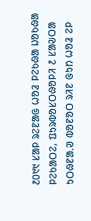᱒᱐᱑᱑ ᱥᱟᱞ ᱨᱮᱱᱟᱜ ᱦᱚᱲ ᱞᱮᱠᱷᱟ ᱡᱚᱠᱷᱟ ᱞᱮᱠᱟᱛᱮ, ᱯᱩᱨᱵᱚᱥᱛᱷᱚᱞᱤ ᱒ ᱥᱟᱶᱛᱟ ᱩᱛᱷᱱᱟᱹᱣ ᱵᱚᱱᱚᱛ ᱨᱤᱱ ᱜᱩᱴ ᱦᱚᱲ ᱮᱞ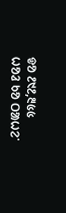ᱫᱚ ᱒᱑᱒,᱓᱕᱕ ᱦᱚᱲ ᱠᱚ ᱛᱟᱦᱮᱸ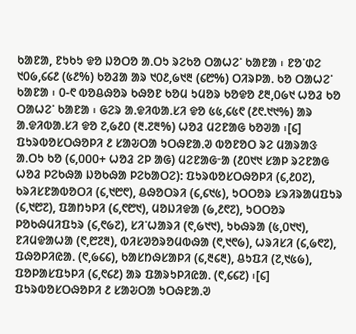ᱠᱟᱱᱟ, ᱱᱩᱠᱩ ᱫᱚ ᱡᱚᱛᱚ ᱟᱹᱛᱩ ᱨᱮᱠᱚ ᱛᱟᱦᱮᱸ ᱠᱟᱱᱟ ᱾ ᱱᱚᱸᱰᱮ ᱑᱐᱙,᱔᱔᱒ (᱕᱒%) ᱠᱚᱲᱟ ᱟᱨ ᱑᱐᱒,᱙᱑᱓ (᱔᱘%) ᱛᱤᱨᱞᱟᱹ ᱠᱚ ᱛᱟᱦᱮᱸ ᱠᱟᱱᱟ ᱾ ᱐-᱖ ᱵᱚᱪᱷᱚᱨ ᱠᱷᱚᱱ ᱠᱚᱢ ᱩᱢᱚᱨ ᱠᱚᱫᱚ ᱒᱓,᱐᱙᱑ ᱦᱚᱲ ᱠᱚ ᱛᱟᱦᱮᱸ ᱠᱟᱱᱟ ᱾ ᱜᱮᱨ ᱟᱹᱫᱤᱵᱟᱹᱥᱤ ᱫᱚ ᱕᱕,᱔᱕᱖ (᱒᱖.᱑᱑%) ᱟᱨ ᱟᱹᱫᱤᱵᱟᱹᱥᱤ ᱫᱚ ᱗,᱙᱒᱐ (᱓.᱗᱓%) ᱦᱚᱲ ᱢᱮᱱᱟᱜ ᱠᱚᱣᱟ ᱾[᱔]
ᱯᱩᱨᱵᱚᱥᱛᱷᱚᱞᱤ ᱒ ᱥᱟᱶᱛᱟ ᱩᱛᱷᱱᱟᱹᱣ ᱵᱚᱱᱚᱛ ᱨᱮ ᱢᱟᱨᱟᱝ ᱟᱹᱛᱩ ᱠᱚ (᱔,᱐᱐᱐+ ᱦᱚᱲ ᱮᱞ ᱟᱜ) ᱢᱮᱱᱟᱜᱼᱟ (᱒᱐᱑᱑ ᱥᱟᱞ ᱨᱮᱱᱟᱜ ᱦᱚᱲ ᱞᱮᱠᱷᱟ ᱡᱚᱠᱷᱟ ᱞᱮᱠᱟᱛᱮ): ᱯᱩᱨᱵᱚᱥᱛᱷᱚᱞᱤ (᱔,᱒᱐᱗), ᱠᱨᱤᱥᱱᱟᱵᱚᱛᱤ (᱔,᱑᱘᱖), ᱪᱷᱚᱛᱨᱤ (᱔,᱔᱑᱕), ᱩᱛᱛᱚᱨ ᱥᱨᱤᱨᱟᱢᱯᱩᱨ (᱔,᱑᱘᱗), ᱯᱟᱴᱩᱞᱤ (᱔,᱖᱘᱑), ᱢᱚᱡᱤᱫᱟ (᱙,᱒᱖᱗), ᱩᱛᱛᱚᱨ ᱞᱚᱠᱷᱢᱤᱯᱩᱨ (᱔,᱖᱙᱗), ᱥᱤᱸᱦᱟᱨᱤ (᱖,᱙᱑᱑), ᱩᱠᱷᱨᱟ (᱕,᱐᱑᱑), ᱱᱤᱢᱫᱟᱦᱟ (᱖,᱘᱗᱓), ᱵᱤᱥᱣᱚᱨᱚᱢᱵᱷᱟ (᱖,᱑᱖᱙), ᱦᱨᱤᱥᱤ (᱔,᱙᱖᱗), ᱯᱷᱚᱞᱤᱭᱟᱹ (᱖,᱙᱔᱔), ᱠᱟᱥᱴᱷᱥᱟᱞᱤ (᱔,᱓᱔᱓), ᱪᱩᱯᱤ (᱗,᱑᱕᱙), ᱯᱚᱞᱟᱥᱯᱩᱞᱤ (᱔,᱖᱔᱒) ᱟᱨ ᱯᱟᱨᱩᱞᱤᱭᱟᱹ (᱖,᱔᱔᱗) ᱾[᱔]
ᱯᱩᱨᱵᱚᱥᱛᱷᱚᱞᱤ ᱒ ᱥᱟᱶᱛᱟ ᱩᱛᱷᱱᱟᱹᱣ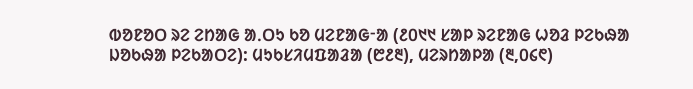ᱵᱚᱱᱚᱛ ᱨᱮ ᱮᱴᱟᱜ ᱟᱹᱛᱩ ᱠᱚ ᱢᱮᱱᱟᱜᱼᱟ (᱒᱐᱑᱑ ᱥᱟᱞ ᱨᱮᱱᱟᱜ ᱦᱚᱲ ᱞᱮᱠᱷᱟ ᱡᱚᱠᱷᱟ ᱞᱮᱠᱟᱛᱮ): ᱢᱩᱠᱥᱤᱢᱯᱟᱲᱟ (᱘᱒᱓), ᱢᱮᱨᱴᱟᱞᱟ (᱓,᱐᱔᱖)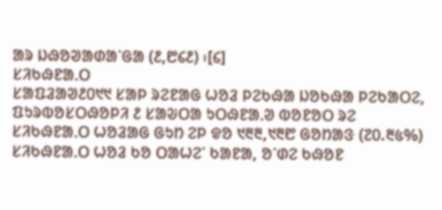ᱟᱨ ᱡᱷᱚᱣᱟᱰᱟᱸᱜᱟ (᱒,᱘᱔᱒) ᱾[᱔]
ᱥᱤᱠᱷᱱᱟᱹᱛ
ᱥᱟᱯᱲᱟᱣ᱒᱐᱑᱑ ᱥᱟᱞ ᱨᱮᱱᱟᱜ ᱦᱚᱲ ᱞᱮᱠᱷᱟ ᱡᱚᱠᱷᱟ ᱞᱮᱠᱟᱛᱮ, ᱯᱩᱨᱵᱚᱥᱛᱷᱚᱞᱤ ᱒ ᱥᱟᱶᱛᱟ ᱩᱛᱷᱱᱟᱹᱣ ᱵᱚᱱᱚᱛ ᱨᱮ ᱥᱤᱠᱷᱱᱟᱹᱛ ᱦᱚᱲᱟᱜ ᱜᱩᱴ ᱮᱞ ᱫᱚ ᱑᱓᱓,᱑᱓᱘ ᱜᱚᱴᱟᱝ (᱗᱐.᱓᱕%) ᱥᱤᱠᱷᱱᱟᱹᱛ ᱦᱚᱲ ᱠᱚ ᱛᱟᱦᱮᱸ ᱠᱟᱱᱟ, ᱚᱸᱰᱮ ᱠᱷᱚᱱ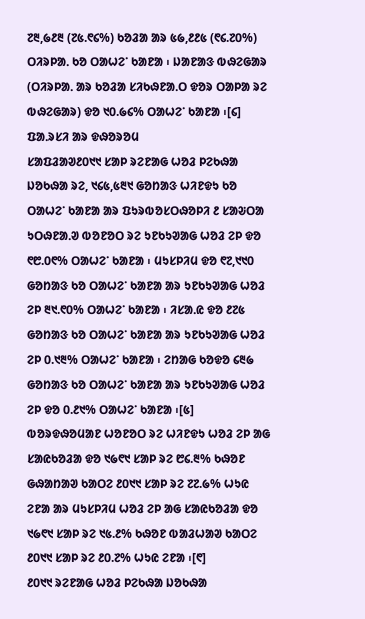᱗᱓,᱙᱒᱓ (᱗᱕.᱖᱔%) ᱠᱚᱲᱟ ᱟᱨ ᱕᱙,᱒᱒᱕ (᱖᱔.᱗᱐%) ᱛᱤᱨᱞᱟᱹ ᱠᱚ ᱛᱟᱦᱮᱸ ᱠᱟᱱᱟ ᱾ ᱡᱟᱱᱟᱝ ᱵᱷᱮᱜᱟᱨ (ᱛᱤᱨᱞᱟᱹ ᱟᱨ ᱠᱚᱲᱟ ᱥᱤᱠᱷᱱᱟᱹᱛ ᱫᱚᱨ ᱛᱟᱞᱟ ᱨᱮ ᱵᱷᱮᱜᱟᱨ) ᱫᱚ ᱑᱐.᱙᱔% ᱛᱟᱦᱮᱸ ᱠᱟᱱᱟ ᱾[᱔]
ᱯᱟᱹᱨᱥᱤ ᱟᱨ ᱫᱷᱚᱨᱚᱢ
ᱥᱟᱯᱲᱟᱣ᱒᱐᱑᱑ ᱥᱟᱞ ᱨᱮᱱᱟᱜ ᱦᱚᱲ ᱞᱮᱠᱷᱟ ᱡᱚᱠᱷᱟ ᱨᱮ, ᱑᱔᱕,᱕᱓᱑ ᱜᱚᱴᱟᱝ ᱦᱤᱱᱫᱩ ᱠᱚ ᱛᱟᱦᱮᱸ ᱠᱟᱱᱟ ᱟᱨ ᱯᱩᱨᱵᱚᱥᱛᱷᱚᱞᱤ ᱒ ᱥᱟᱶᱛᱟ ᱩᱛᱷᱱᱟᱹᱣ ᱵᱚᱱᱚᱛ ᱨᱮ ᱩᱱᱠᱩᱣᱟᱜ ᱦᱚᱲ ᱮᱞ ᱫᱚ ᱖᱘.᱐᱖% ᱛᱟᱦᱮᱸ ᱠᱟᱱᱟ ᱾ ᱢᱩᱥᱞᱤᱢ ᱫᱚ ᱖᱗,᱑᱑᱐ ᱜᱚᱴᱟᱝ ᱠᱚ ᱛᱟᱦᱮᱸ ᱠᱟᱱᱟ ᱟᱨ ᱩᱱᱠᱩᱣᱟᱜ ᱦᱚᱲ ᱮᱞ ᱓᱑.᱖᱐% ᱛᱟᱦᱮᱸ ᱠᱟᱱᱟ ᱾ ᱤᱥᱟᱹᱭ ᱫᱚ ᱒᱗᱕ ᱜᱚᱴᱟᱝ ᱠᱚ ᱛᱟᱦᱮᱸ ᱠᱟᱱᱟ ᱟᱨ ᱩᱱᱠᱩᱣᱟᱜ ᱦᱚᱲ ᱮᱞ ᱐.᱑᱓% ᱛᱟᱦᱮᱸ ᱠᱟᱱᱟ ᱾ ᱮᱴᱟᱜ ᱠᱚᱫᱚ ᱔᱓᱙ ᱜᱚᱴᱟᱝ ᱠᱚ ᱛᱟᱦᱮᱸ ᱠᱟᱱᱟ ᱟᱨ ᱩᱱᱠᱩᱣᱟᱜ ᱦᱚᱲ ᱮᱞ ᱫᱚ ᱐.᱒᱑% ᱛᱟᱦᱮᱸ ᱠᱟᱱᱟ ᱾[᱕]
ᱵᱚᱨᱫᱷᱚᱢᱟᱱ ᱦᱚᱱᱚᱛ ᱨᱮ ᱦᱤᱱᱫᱩ ᱦᱚᱲ ᱮᱞ ᱟᱜ ᱥᱟᱭᱠᱚᱲᱟ ᱫᱚ ᱑᱙᱖᱑ ᱥᱟᱞ ᱨᱮ ᱘᱔.᱓% ᱠᱷᱚᱱ ᱜᱷᱟᱴᱟᱣ ᱠᱟᱛᱮ ᱒᱐᱑᱑ ᱥᱟᱞ ᱨᱮ ᱗᱗.᱙% ᱦᱩᱭ ᱮᱱᱟ ᱟᱨ ᱢᱩᱥᱞᱤᱢ ᱦᱚᱲ ᱮᱞ ᱟᱜ ᱥᱟᱭᱠᱚᱲᱟ ᱫᱚ ᱑᱙᱖᱑ ᱥᱟᱞ ᱨᱮ ᱑᱕.᱒% ᱠᱷᱚᱱ ᱵᱟᱲᱦᱟᱣ ᱠᱟᱛᱮ ᱒᱐᱑᱑ ᱥᱟᱞ ᱨᱮ ᱒᱐.᱗% ᱦᱩᱭ ᱮᱱᱟ ᱾[᱖]
᱒᱐᱑᱑ ᱨᱮᱱᱟᱜ ᱦᱚᱲ ᱞᱮᱠᱷᱟ ᱡᱚᱠᱷᱟ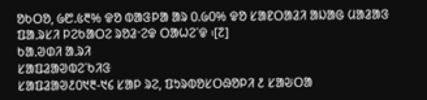ᱚᱠᱛᱚ, ᱙᱘.᱕᱓% ᱫᱚ ᱵᱟᱝᱞᱟ ᱟᱨ ᱐.᱙᱐% ᱫᱚ ᱥᱟᱱᱛᱟᱲᱤ ᱟᱡᱟᱜ ᱢᱟᱲᱟᱝ ᱯᱟᱹᱨᱥᱤ ᱞᱮᱠᱟᱛᱮ ᱨᱚᱲᱼᱮᱫ ᱛᱟᱦᱮᱸᱫ ᱾[᱗]
ᱠᱟᱹᱣᱰᱤ ᱟᱹᱨᱤ
ᱥᱟᱯᱲᱟᱣᱵᱮᱸᱠᱤᱝ
ᱥᱟᱯᱲᱟᱣ᱒᱐᱑᱓-᱑᱔ ᱥᱟᱞ ᱨᱮ, ᱯᱩᱨᱵᱚᱥᱛᱷᱚᱞᱤ ᱒ ᱥᱟᱶᱛᱟ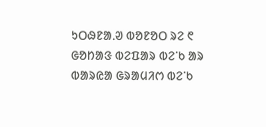ᱩᱛᱷᱱᱟᱹᱣ ᱵᱚᱱᱚᱛ ᱨᱮ ᱖ ᱜᱚᱴᱟᱝ ᱵᱮᱯᱟᱨ ᱵᱮᱸᱠ ᱟᱨ ᱵᱟᱨᱭᱟ ᱜᱨᱟᱢᱤᱬ ᱵᱮᱸᱠ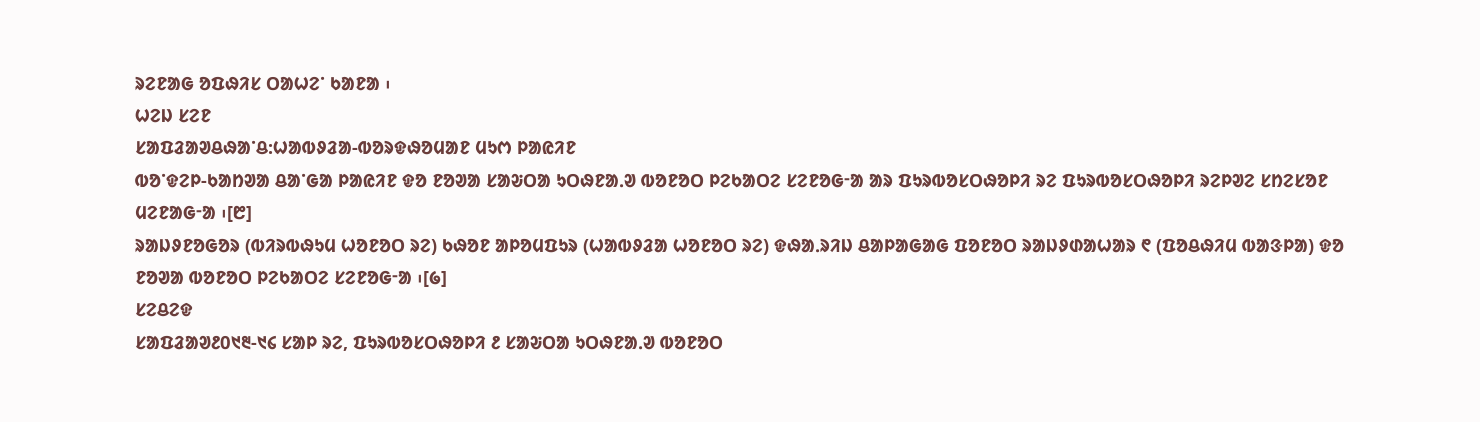ᱨᱮᱱᱟᱜ ᱚᱯᱷᱤᱥ ᱛᱟᱦᱮᱸ ᱠᱟᱱᱟ ᱾
ᱦᱮᱡ ᱥᱮᱱ
ᱥᱟᱯᱲᱟᱣᱪᱷᱟᱸᱪ:ᱦᱟᱵᱽᱲᱟ-ᱵᱚᱨᱫᱷᱚᱢᱟᱱ ᱢᱩᱬ ᱞᱟᱭᱤᱱ
ᱵᱚᱸᱫᱮᱞ-ᱠᱟᱴᱣᱟ ᱪᱟᱸᱜᱟ ᱞᱟᱭᱤᱱ ᱫᱚ ᱱᱚᱣᱟ ᱥᱟᱶᱛᱟ ᱩᱛᱷᱱᱟᱹᱣ ᱵᱚᱱᱚᱛ ᱞᱮᱠᱟᱛᱮ ᱥᱮᱱᱚᱜᱼᱟ ᱟᱨ ᱯᱩᱨᱵᱚᱥᱛᱷᱚᱞᱤ ᱨᱮ ᱯᱩᱨᱵᱚᱥᱛᱷᱚᱞᱤ ᱨᱮᱞᱣᱮ ᱥᱴᱮᱥᱚᱱ ᱢᱮᱱᱟᱜᱼᱟ ᱾[᱘]
ᱨᱟᱡᱽᱱᱚᱜᱚᱨ (ᱵᱤᱨᱵᱷᱩᱢ ᱦᱚᱱᱚᱛ ᱨᱮ) ᱠᱷᱚᱱ ᱟᱞᱚᱢᱯᱩᱨ (ᱦᱟᱵᱽᱲᱟ ᱦᱚᱱᱚᱛ ᱨᱮ) ᱫᱷᱟᱹᱨᱤᱡ ᱪᱟᱞᱟᱜᱟᱜ ᱯᱚᱱᱚᱛ ᱨᱟᱡᱽᱰᱟᱦᱟᱨ ᱖ (ᱯᱚᱪᱷᱤᱢ ᱵᱟᱝᱞᱟ) ᱫᱚ ᱱᱚᱣᱟ ᱵᱚᱱᱚᱛ ᱞᱮᱠᱟᱛᱮ ᱥᱮᱱᱚᱜᱼᱟ ᱾[᱙]
ᱥᱮᱪᱮᱫ
ᱥᱟᱯᱲᱟᱣ᱒᱐᱑᱓-᱑᱔ ᱥᱟᱞ ᱨᱮ, ᱯᱩᱨᱵᱚᱥᱛᱷᱚᱞᱤ ᱒ ᱥᱟᱶᱛᱟ ᱩᱛᱷᱱᱟᱹᱣ ᱵᱚᱱᱚᱛ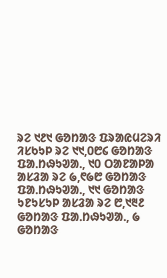ᱨᱮ ᱑᱒᱑ ᱜᱚᱴᱟᱝ ᱯᱨᱟᱭᱢᱮᱨᱤ ᱤᱥᱠᱩᱞ ᱨᱮ ᱑᱑,᱐᱘᱔ ᱜᱚᱴᱟᱝ ᱯᱟᱹᱴᱷᱩᱣᱟᱹ, ᱑᱐ ᱛᱟᱱᱟᱞᱟ ᱟᱥᱲᱟ ᱨᱮ ᱙,᱖᱙᱘ ᱜᱚᱴᱟᱝ ᱯᱟᱹᱴᱷᱩᱣᱟᱹ, ᱑᱑ ᱜᱚᱴᱟᱝ ᱩᱱᱩᱥᱩᱞ ᱟᱥᱲᱟ ᱨᱮ ᱘,᱑᱓᱒ ᱜᱚᱴᱟᱝ ᱯᱟᱹᱴᱷᱩᱣᱟᱹ, ᱙ ᱜᱚᱴᱟᱝ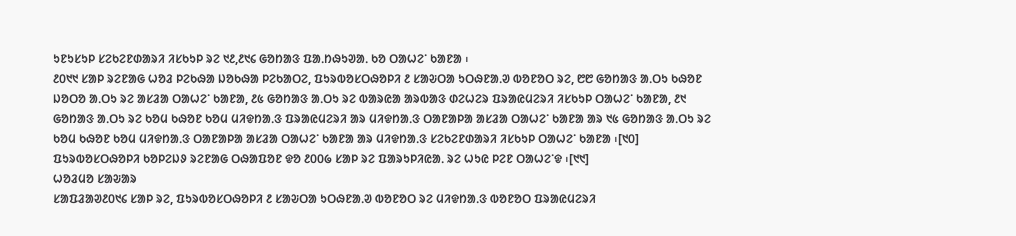ᱩᱱᱩᱥᱩᱞ ᱥᱮᱠᱮᱱᱰᱟᱨᱤ ᱤᱥᱠᱩᱞ ᱨᱮ ᱑᱒,᱒᱑᱔ ᱜᱚᱴᱟᱝ ᱯᱟᱹᱴᱷᱩᱣᱟᱹ ᱠᱚ ᱛᱟᱦᱮᱸ ᱠᱟᱱᱟ ᱾
᱒᱐᱑᱑ ᱥᱟᱞ ᱨᱮᱱᱟᱜ ᱦᱚᱲ ᱞᱮᱠᱷᱟ ᱡᱚᱠᱷᱟ ᱞᱮᱠᱟᱛᱮ, ᱯᱩᱨᱵᱚᱥᱛᱷᱚᱞᱤ ᱒ ᱥᱟᱶᱛᱟ ᱩᱛᱷᱱᱟᱹᱣ ᱵᱚᱱᱚᱛ ᱨᱮ, ᱘᱘ ᱜᱚᱴᱟᱝ ᱟᱹᱛᱩ ᱠᱷᱚᱱ ᱡᱚᱛᱚ ᱟᱹᱛᱩ ᱨᱮ ᱟᱥᱲᱟ ᱛᱟᱦᱮᱸ ᱠᱟᱱᱟ, ᱒᱕ ᱜᱚᱴᱟᱝ ᱟᱹᱛᱩ ᱨᱮ ᱵᱟᱨᱭᱟ ᱟᱨᱵᱟᱝ ᱰᱮᱦᱮᱨ ᱯᱨᱟᱭᱢᱮᱨᱤ ᱤᱥᱠᱩᱞ ᱛᱟᱦᱮᱸ ᱠᱟᱱᱟ, ᱒᱑ ᱜᱚᱴᱟᱝ ᱟᱹᱛᱩ ᱨᱮ ᱠᱚᱢ ᱠᱷᱚᱱ ᱠᱚᱢ ᱢᱤᱫᱴᱟᱹᱝ ᱯᱨᱟᱭᱢᱮᱨᱤ ᱟᱨ ᱢᱤᱫᱴᱟᱹᱝ ᱛᱟᱱᱟᱞᱟ ᱟᱥᱲᱟ ᱛᱟᱦᱮᱸ ᱠᱟᱱᱟ ᱟᱨ ᱑᱕ ᱜᱚᱴᱟᱝ ᱟᱹᱛᱩ ᱨᱮ ᱠᱚᱢ ᱠᱷᱚᱱ ᱠᱚᱢ ᱢᱤᱫᱴᱟᱹᱝ ᱛᱟᱱᱟᱞᱟ ᱟᱥᱲᱟ ᱛᱟᱦᱮᱸ ᱠᱟᱱᱟ ᱟᱨ ᱢᱤᱫᱴᱟᱹᱝ ᱥᱮᱠᱮᱱᱰᱟᱨᱤ ᱤᱥᱠᱩᱞ ᱛᱟᱦᱮᱸ ᱠᱟᱱᱟ ᱾[᱑᱐]
ᱯᱩᱨᱵᱚᱥᱛᱷᱚᱞᱤ ᱠᱚᱞᱮᱡᱽ ᱨᱮᱱᱟᱜ ᱛᱷᱟᱯᱚᱱ ᱫᱚ ᱒᱐᱐᱙ ᱥᱟᱞ ᱨᱮ ᱯᱟᱨᱩᱞᱤᱭᱟᱹ ᱨᱮ ᱦᱩᱭ ᱞᱮᱱ ᱛᱟᱦᱮᱸᱫ ᱾[᱑᱑]
ᱦᱚᱲᱢᱚ ᱥᱟᱶᱟᱨ
ᱥᱟᱯᱲᱟᱣ᱒᱐᱑᱔ ᱥᱟᱞ ᱨᱮ, ᱯᱩᱨᱵᱚᱥᱛᱷᱚᱞᱤ ᱒ ᱥᱟᱶᱛᱟ ᱩᱛᱷᱱᱟᱹᱣ ᱵᱚᱱᱚᱛ ᱨᱮ ᱢᱤᱫᱴᱟᱹᱝ ᱵᱚᱱᱚᱛ ᱯᱨᱟᱭᱢᱮᱨᱤ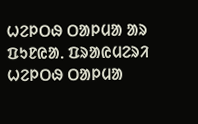ᱦᱮᱞᱛᱷ ᱛᱟᱞᱢᱟ ᱟᱨ ᱯᱩᱱᱭᱟᱹ ᱯᱨᱟᱭᱢᱮᱨᱤ ᱦᱮᱞᱛᱷ ᱛᱟᱞᱢᱟ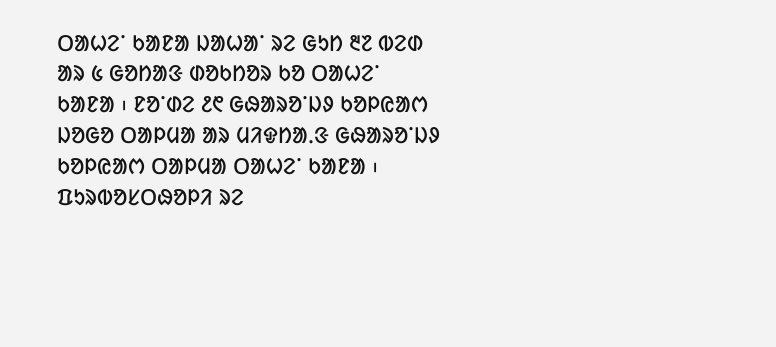ᱛᱟᱦᱮᱸ ᱠᱟᱱᱟ ᱡᱟᱦᱟᱸ ᱨᱮ ᱜᱩᱴ ᱓᱗ ᱵᱮᱰ ᱟᱨ ᱕ ᱜᱚᱴᱟᱝ ᱰᱚᱠᱴᱚᱨ ᱠᱚ ᱛᱟᱦᱮᱸ ᱠᱟᱱᱟ ᱾ ᱱᱚᱸᱰᱮ ᱒᱖ ᱜᱷᱟᱨᱚᱸᱡᱽ ᱠᱚᱞᱭᱟᱬ ᱡᱚᱜᱚ ᱛᱟᱞᱢᱟ ᱟᱨ ᱢᱤᱫᱴᱟᱹᱝ ᱜᱷᱟᱨᱚᱸᱡᱽ ᱠᱚᱞᱭᱟᱬ ᱛᱟᱞᱢᱟ ᱛᱟᱦᱮᱸ ᱠᱟᱱᱟ ᱾
ᱯᱩᱨᱵᱚᱥᱛᱷᱚᱞᱤ ᱨᱮ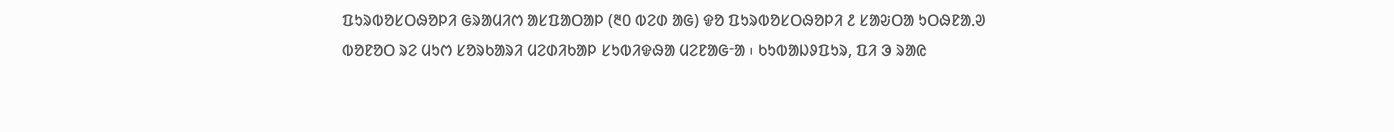ᱯᱩᱨᱵᱚᱥᱛᱷᱚᱞᱤ ᱜᱨᱟᱢᱤᱬ ᱟᱥᱯᱟᱛᱟᱞ (᱓᱐ ᱵᱮᱰ ᱟᱜ) ᱫᱚ ᱯᱩᱨᱵᱚᱥᱛᱷᱚᱞᱤ ᱒ ᱥᱟᱶᱛᱟ ᱩᱛᱷᱱᱟᱹᱣ ᱵᱚᱱᱚᱛ ᱨᱮ ᱢᱩᱬ ᱥᱚᱨᱠᱟᱨᱤ ᱢᱮᱰᱤᱠᱟᱞ ᱥᱩᱵᱤᱫᱷᱟ ᱢᱮᱱᱟᱜᱼᱟ ᱾ ᱠᱩᱵᱟᱡᱽᱯᱩᱨ, ᱯᱤ ᱳ ᱨᱟᱭ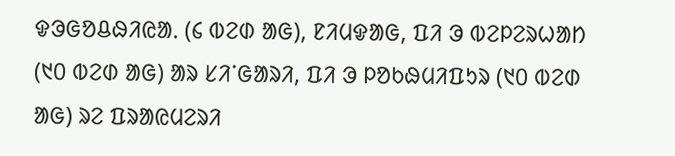ᱫᱳᱜᱚᱪᱷᱤᱭᱟᱹ (᱔ ᱵᱮᱰ ᱟᱜ), ᱱᱤᱢᱫᱟᱜ, ᱯᱤ ᱳ ᱵᱮᱞᱮᱨᱦᱟᱴ (᱑᱐ ᱵᱮᱰ ᱟᱜ) ᱟᱨ ᱥᱤᱸᱜᱟᱨᱤ, ᱯᱤ ᱳ ᱞᱚᱠᱷᱢᱤᱯᱩᱨ (᱑᱐ ᱵᱮᱰ ᱟᱜ) ᱨᱮ ᱯᱨᱟᱭᱢᱮᱨᱤ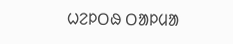ᱦᱮᱞᱛᱷ ᱛᱟᱞᱢᱟ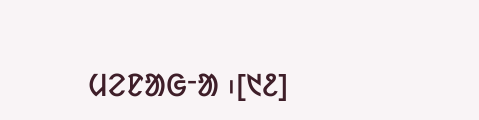ᱢᱮᱱᱟᱜᱼᱟ ᱾[᱑᱒]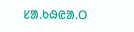ᱥᱟᱹᱠᱷᱭᱟᱹᱛ